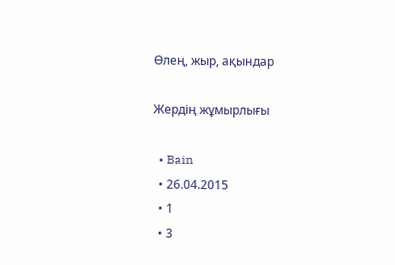Өлең, жыр, ақындар

Жердің жұмырлығы

  • Bain
  • 26.04.2015
  • 1
  • 3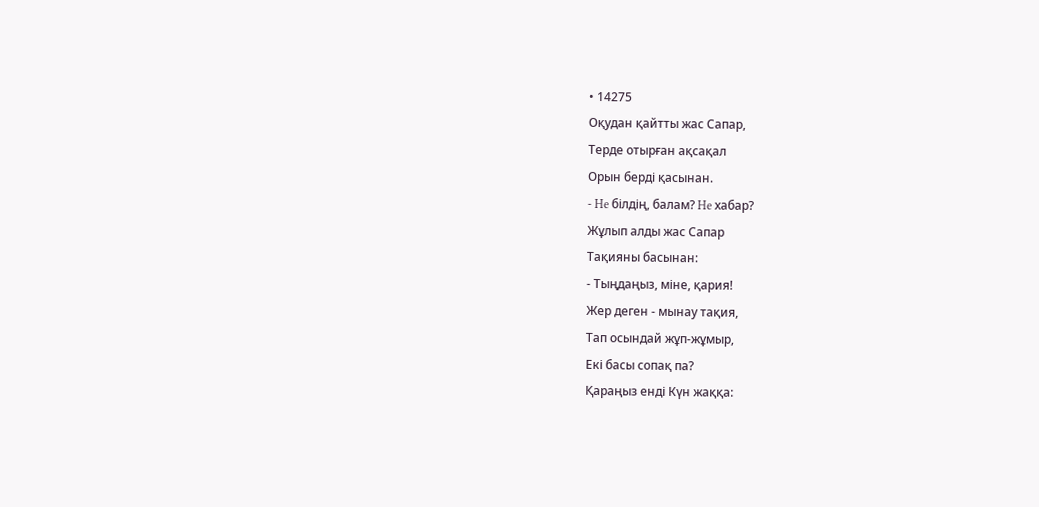• 14275
Оқудан қайтты жас Сапар,
Терде отырған ақсақал
Орын берді қасынан.
- He білдің, балам? He хабар?
Жұлып алды жас Сапар
Тақияны басынан:
- Тыңдаңыз, міне, қария!
Жер деген - мынау тақия,
Тап осындай жұп-жұмыр,
Екі басы сопақ па?
Қараңыз енді Күн жаққа: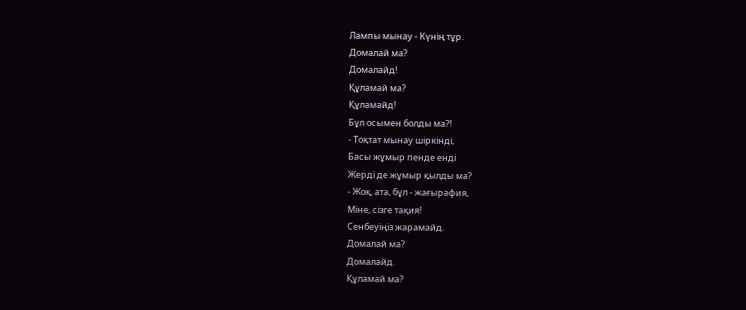Лампы мынау - Күнің тұр.
Домалай ма?
Домалайд!
Құламай ма?
Құламайд!
Бұл осымен болды ма?!
- Тоқтат мынау шіркінді,
Басы жұмыр пенде енді
Жерді де жұмыр қылды ма?
- Жоқ, ата, бұл - жағырафия,
Міне, сізге тақия!
Сенбеуіңіз жарамайд.
Домалай ма?
Домалайд.
Құламай ма?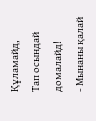Құламайд,
Тап осындай домалайд!
- Мынаны қалай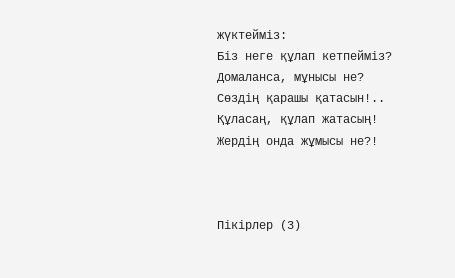жүктейміз:
Біз неге құлап кетпейміз?
Домаланса, мұнысы не?
Сөздің қарашы қатасын!..
Құласаң, құлап жатасың!
Жердің онда жұмысы не?!



Пікірлер (3)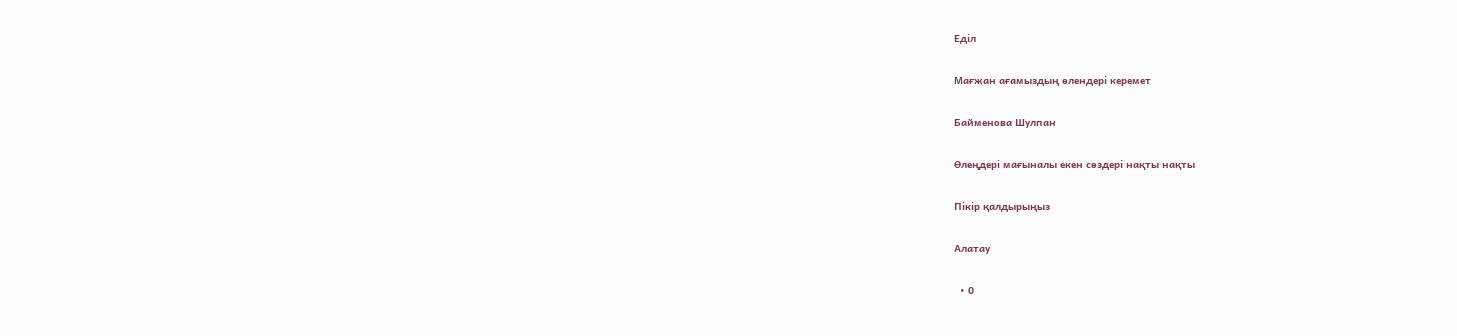Еділ

Мағжан ағамыздың өлендері керемет

Байменова Шулпан

Өлеңдері мағыналы екен сөздері нақты нақты

Пікір қалдырыңыз

Алатау

  • 0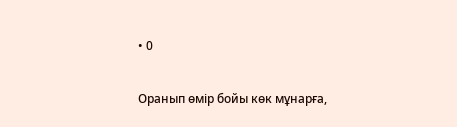• 0

Оранып өмір бойы көк мұнарға,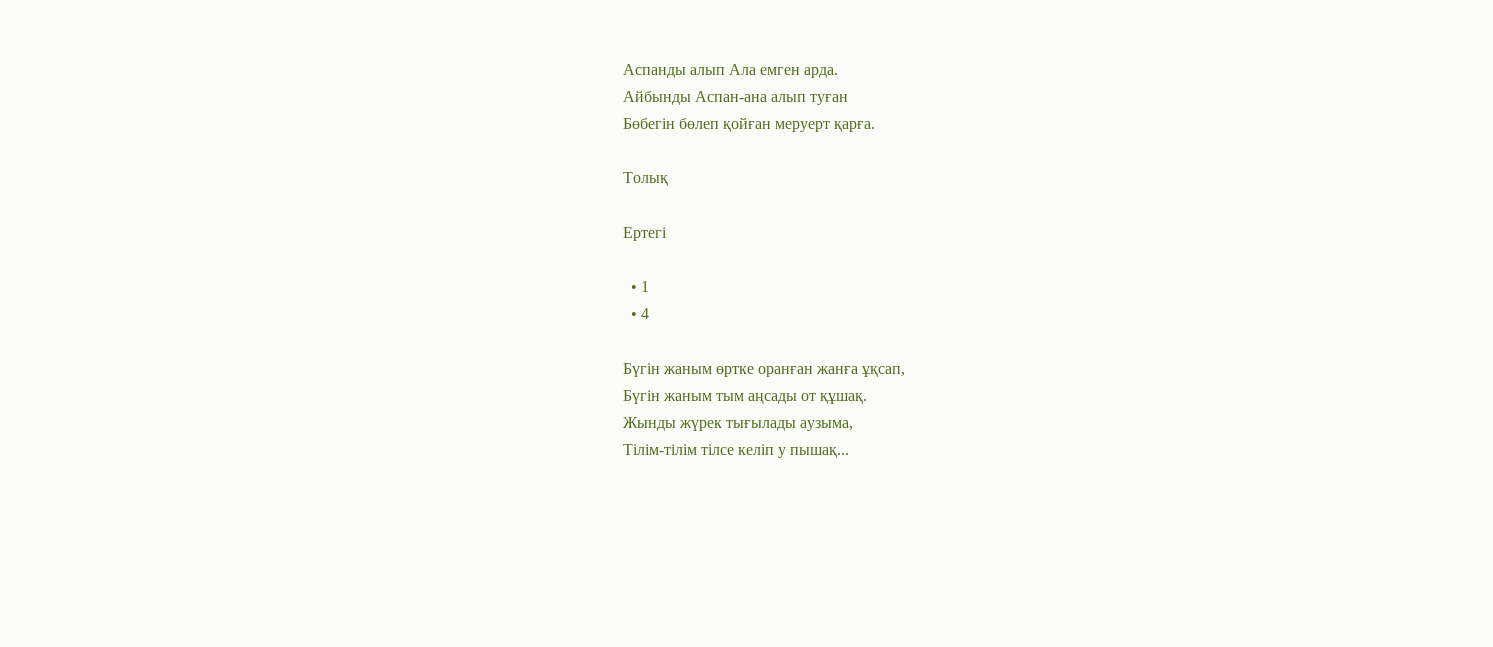Аспанды алып Ала емген арда.
Айбынды Аспан-ана алып туған
Бөбегін бөлеп қойған меруерт қарға.

Толық

Ертегі

  • 1
  • 4

Бүгін жаным өртке оранған жанға ұқсап,
Бүгін жаным тым аңсады от құшақ.
Жынды жүрек тығылады аузыма,
Тілім-тілім тілсе келіп у пышақ...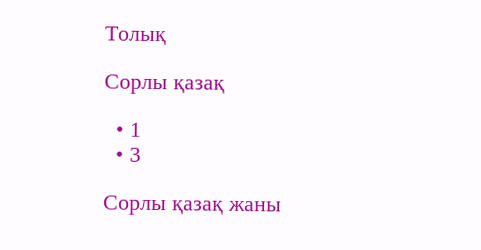Толық

Сорлы қазақ

  • 1
  • 3

Сорлы қазақ жаны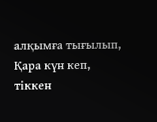алқымға тығылып,
Қара күн кеп, тіккен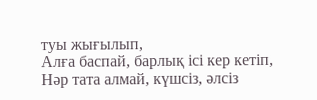туы жығылып,
Алға баспай, барлық ісі кер кетіп,
Нәр тата алмай, күшсіз, әлсіз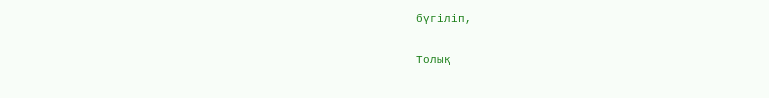бүгіліп,

Толық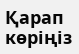Қарап көріңіз